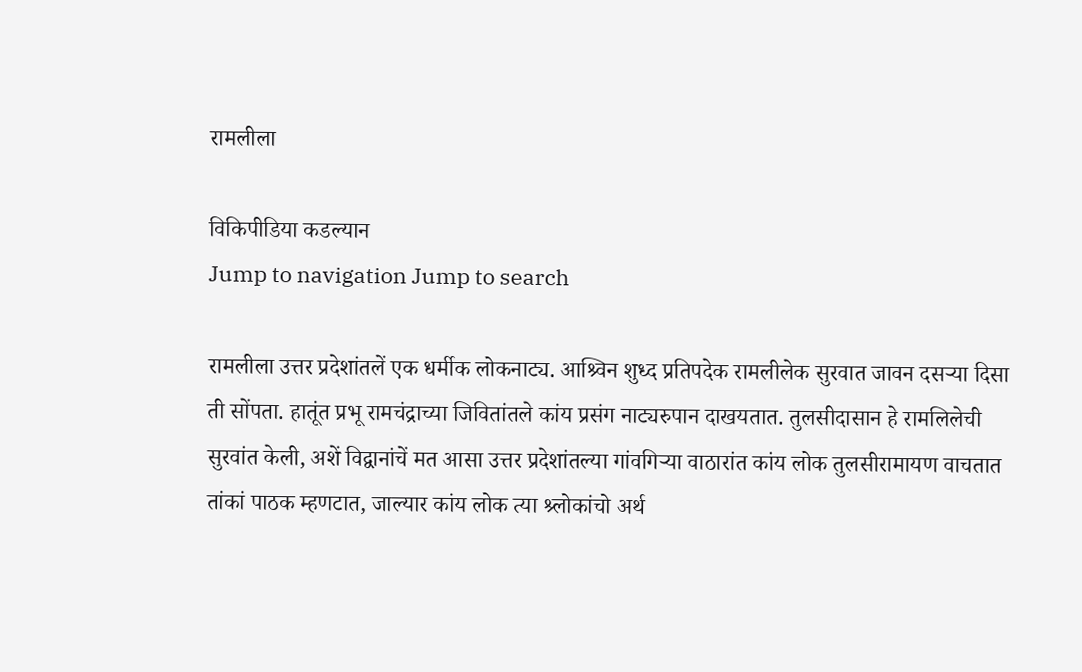रामलीला

विकिपीडिया कडल्यान
Jump to navigation Jump to search

रामलीला उत्तर प्रदेशांतलें एक धर्मीक लोकनाट्य. आश्र्विन शुध्द प्रतिपदेक रामलीलेक सुरवात जावन दसऱ्या दिसा ती सोंपता. हातूंत प्रभू रामचंद्राच्या जिवितांतले कांय प्रसंग नाट्यरुपान दाखयतात. तुलसीदासान हे रामलिलेची सुरवांत केली, अशें विद्वानांचें मत आसा उत्तर प्रदेशांतल्या गांवगिऱ्या वाठारांत कांय लोक तुलसीरामायण वाचतात तांकां पाठक म्हणटात, जाल्यार कांय लोक त्या श्र्लोकांचो अर्थ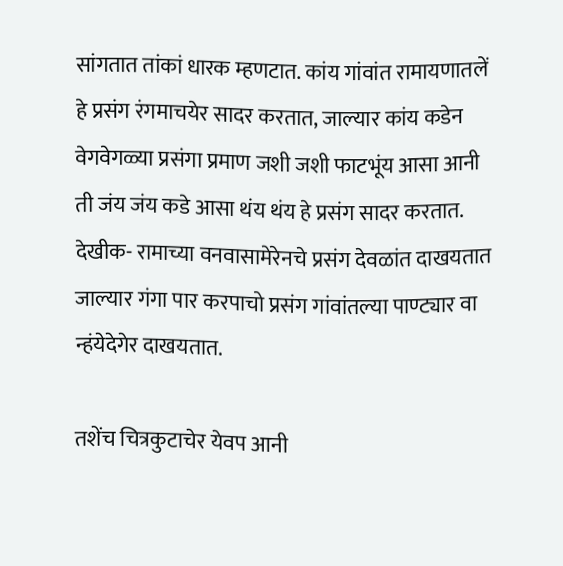सांगतात तांकां धारक म्हणटात. कांय गांवांत रामायणातलें हे प्रसंग रंगमाचयेर सादर करतात, जाल्यार कांय कडेन वेगवेगळ्या प्रसंगा प्रमाण जशी जशी फाटभूंय आसा आनी ती जंय जंय कडे आसा थंय थंय हे प्रसंग सादर करतात. देखीक- रामाच्या वनवासामेरेनचे प्रसंग देवळांत दाखयतात जाल्यार गंगा पार करपाचो प्रसंग गांवांतल्या पाण्ट्यार वा न्हंयेदेगेर दाखयतात.

तशेंच चित्रकुटाचेर येवप आनी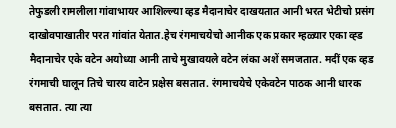तेफुडली रामलीला गांवाभायर आशिल्ल्या व्हड मैदानाचेर दाखयतात आनी भरत भेटीचो प्रसंग दाखोवपाखातीर परत गांवांत येतात.हेच रंगमाचयेचो आनीक एक प्रकार म्हळ्यार एका व्ह्ड मैदानाचेर एके वटेन अयोध्या आनी ताचे मुखावयले वटेन लंका अशें समजतात. मदीं एक व्हड रंगमाची घालून तिचे चारय वाटेन प्रक्षेस बसतात. रंगमाचयेचे एकेवटेन पाठक आनी धारक बसतात. त्या त्या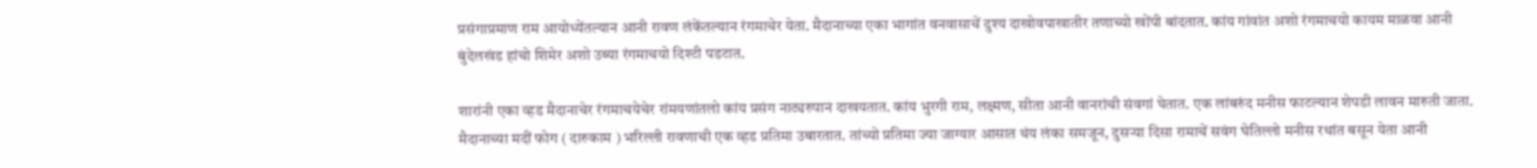प्रसंगाप्रमाण राम आयोध्येंतल्यान आनी रावण लंकेंतल्यान रंगमाचेर येता. मैदानाच्या एका भागांत वनवासाचें दुश्य दाखोवपाखातीर तणाच्यो खोंपी बांदतात. कांय गांवांत अशो रंगमाचयो कायम माळवा आनी बुंदेलखंड हांचो शिमेर अशो उब्या रंगमाचयो दिश्टी पडटात.

शारांनी एका व्हड मैदानाचेर रंगमाचयेचेर रांमयणांतलो कांय प्रसंग नाट्यरुपान दाखयतात. कांय भुरगी राम, लक्ष्मण, सीता आनी वानरांची संवगां घेतात. एक लांबरुंद मनीस फाटल्यान शेपडी लावन मारुती जाता. मैदानाच्या मदीं फोग ( दारुकाम ) भरिल्ली रावणाची एक व्हड प्रतिमा उबारतात. तांच्यो प्रतिमा ज्या जाग्यार आसात थंय लंका समजून, दुसऱ्या दिसा रामाचें सवंग घेतिल्लो मनीस रथांत बसून येता आनी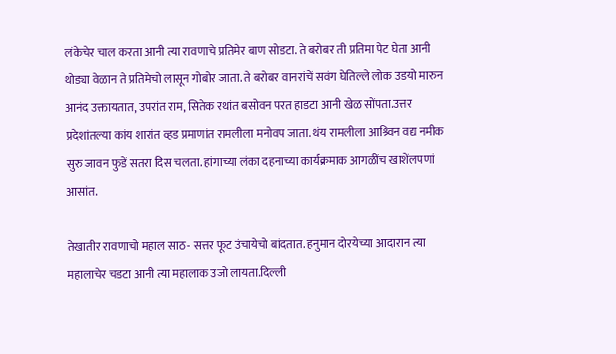लंकेचेर चाल करता आनी त्या रावणाचे प्रतिमेर बाण सोडटा. ते बरोबर ती प्रतिमा पेट घेता आनी थोड्या वेळान ते प्रतिमेचो लासून गोबोर जाता. ते बरोबर वानरांचें सवंग घेतिल्ले लोक उडयो मारुन आनंद उक्तायतात, उपरांत राम, सितेक रथांत बसोवन परत हाडटा आनी खेळ सोंपता.उत्तर प्रदेशांतल्या कांय शारांत व्हड प्रमाणांत रामलीला मनोवप जाता. थंय रामलीला आश्र्विन वद्य नमीक सुरु जावन फुडें सतरा दिस चलता. हांगाच्या लंका दहनाच्या कार्यक्रमाक आगळींच खाशेंलपणां आसांत.

तेखातीर रावणाचो महाल साठ- सत्तर फूट उंचायेचो बांदतात. हनुमान दोरयेच्या आदारान त्या महालाचेर चडटा आनी त्या महालाक उजो लायता.दिल्ली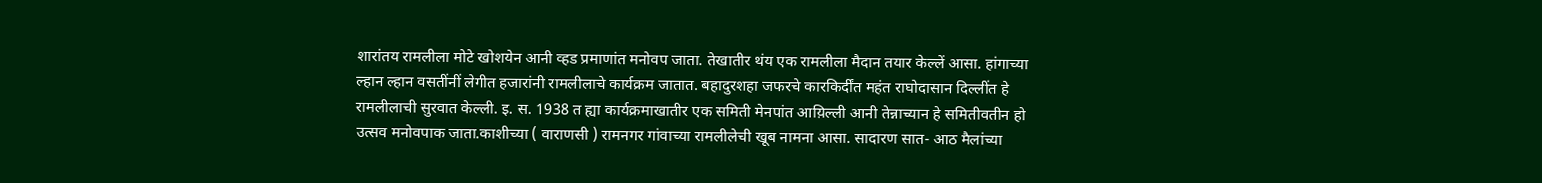शारांतय रामलीला मोटे खोशयेन आनी व्हड प्रमाणांत मनोवप जाता. तेखातीर थंय एक रामलीला मैदान तयार केल्लें आसा. हांगाच्या ल्हान ल्हान वसतींनीं लेगीत हजारांनी रामलीलाचे कार्यक्रम जातात. बहादुरशहा जफरचे कारकिर्दींत महंत राघोदासान दिल्लींत हे रामलीलाची सुरवात केल्ली. इ. स. 1938 त ह्या कार्यक्रमाखातीर एक समिती मेनपांत आय़िल्ली आनी तेन्नाच्यान हे समितीवतीन हो उत्सव मनोवपाक जाता.काशीच्या ( वाराणसी ) रामनगर गांवाच्या रामलीलेची खूब नामना आसा. सादारण सात- आठ मैलांच्या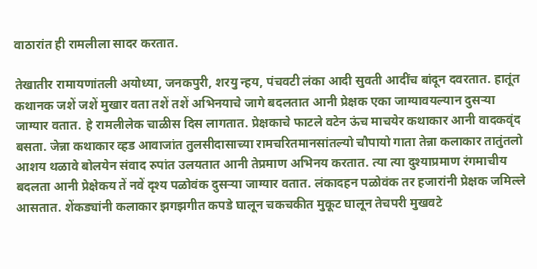वाठारांत ही रामलीला सादर करतात.

तेखातीर रामायणांतली अयोध्या, जनकपुरी, शरयु न्हय, पंचवटी लंका आदी सुवती आदींच बांदून दवरतात. हातूंत कथानक जशें जशें मुखार वता तशें तशें अभिनयाचे जागे बदलतात आनी प्रेक्षक एका जाग्यावयल्यान दुसऱ्या जाग्यार वतात. हे रामलीलेक चाळीस दिस लागतात. प्रेक्षकाचे फाटले वटेन ऊंच माचयेर कथाकार आनी वादकवृंद बसता. जेन्ना कथाकार व्हड आवाजांत तुलसीदासाच्या रामचरितमानसांतल्यो चौपायो गाता तेन्ना कलाकार तातुंतलो आशय थळावे बोलयेन संवाद रुपांत उलयतात आनी तेप्रमाण अभिनय करतात. त्या त्या दुश्याप्रमाण रंगमाचीय बदलता आनी प्रेक्षेकय तें नवें दृश्य पळोवंक दुसऱ्या जाग्यार वतात. लंकादहन पळोवंक तर हजारांनी प्रेक्षक जमिल्ले आसतात. शेंकड्यांनी कलाकार झगझगीत कपडे घालून चकचकीत मुकूट घालून तेचपरी मुखवटे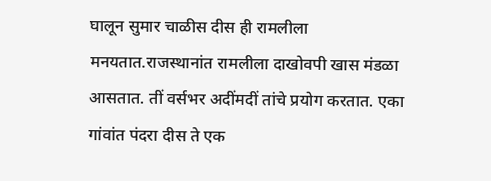घालून सुमार चाळीस दीस ही रामलीला मनयतात.राजस्थानांत रामलीला दाखोवपी खास मंडळा आसतात. तीं वर्सभर अदींमदीं तांचे प्रयोग करतात. एका गांवांत पंदरा दीस ते एक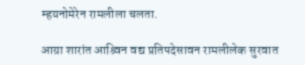म्हयनोमेरेन रामलीला चलता.

आग्रा शारांत आश्र्विन वद्य प्रतिपदेसावन रामलीलेक सुरवात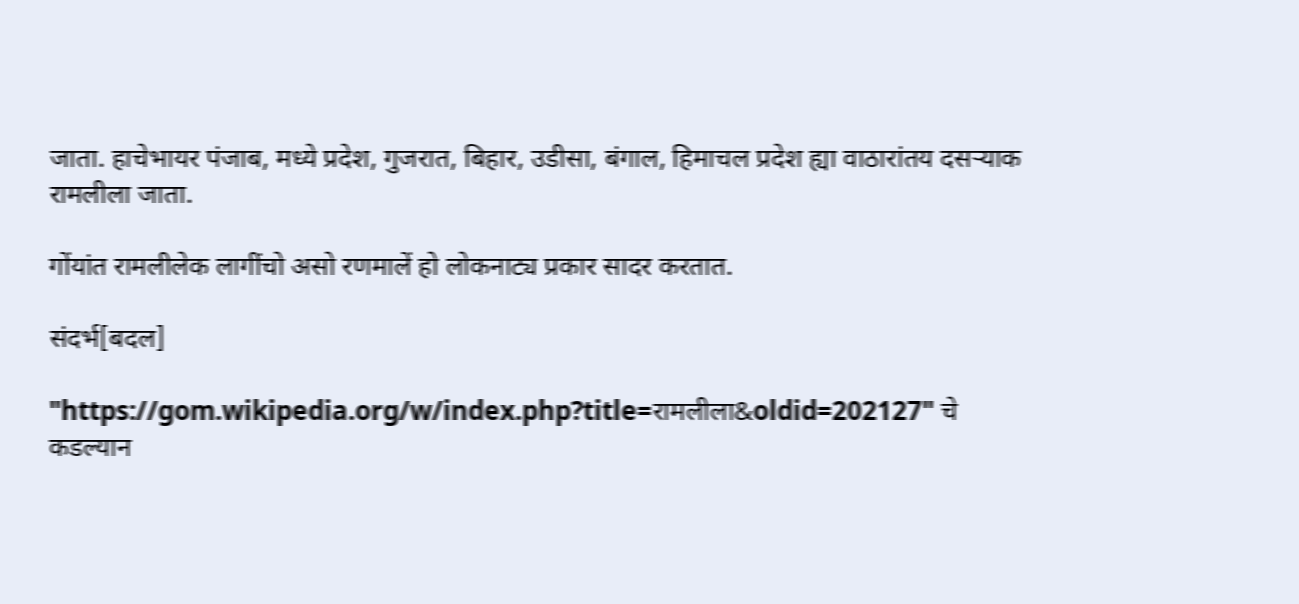जाता. हाचेभायर पंजाब, मध्ये प्रदेश, गुजरात, बिहार, उडीसा, बंगाल, हिमाचल प्रदेश ह्या वाठारांतय दसऱ्याक रामलीला जाता.

गोंयांत रामलीलेक लागींचो असो रणमालें हो लोकनाट्य प्रकार सादर करतात.

संदर्भ[बदल]

"https://gom.wikipedia.org/w/index.php?title=रामलीला&oldid=202127" चे कडल्यान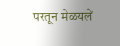परतून मेळयलें